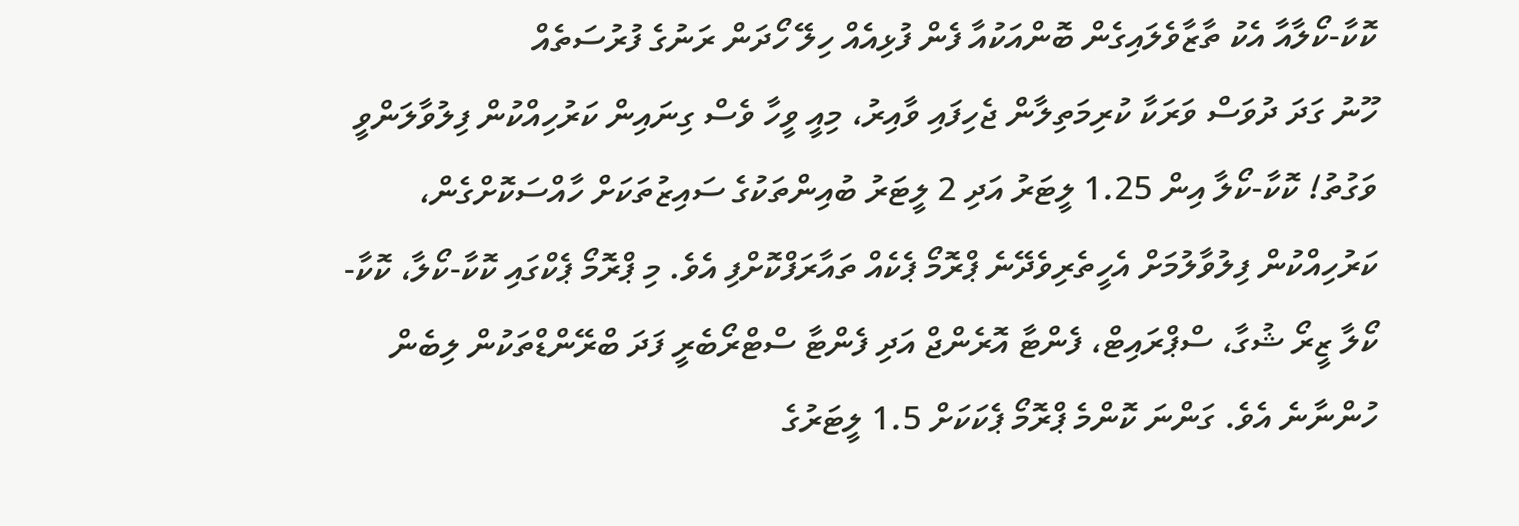ކޮކާ-ކޯލާއާ އެކު ތާޒާވެލައިގެން ބޮންއަކުއާ ފެން ފުޅިއެއް ހިލޭ ހޯދަން ރަނުގެ ފުރުސަތެއް
ހޫނު ގަދަ ދުވަސް ވަރަކާ ކުރިމަތިލާން ޖެހިފައި ވާއިރު، މިއީ ވީހާ ވެސް ގިނައިން ކަރުހިއްކުން ފިލުވާލަންވީ ވަގުތު! ކޮކާ-ކޯލާ އިން 1.25 ލީޓަރު އަދި 2 ލީޓަރު ބުއިންތަކުގެ ސައިޒުތަކަށް ހާއްސަކޮށްގެން، ކަރުހިއްކުން ފިލުވާލުމަށް އެހީތެރިވެދޭނެ ޕްރޮމޯ ޕެކެއް ތައާރަފްކޮށްފި އެވެ. މި ޕްރޮމޯ ޕެކްގައި ކޮކާ-ކޯލާ، ކޮކާ-ކޯލާ ޒީރޯ ޝުގާ، ސްޕްރައިޓް، ފެންޓާ އޮރެންޖް އަދި ފެންޓާ ސްޓްރޯބެރީ ފަދަ ބްރޭންޑްތަކުން ލިބެން ހުންނާނެ އެވެ. ގަންނަ ކޮންމެ ޕްރޮމޯ ޕެކަކަށް 1.5 ލީޓަރުގެ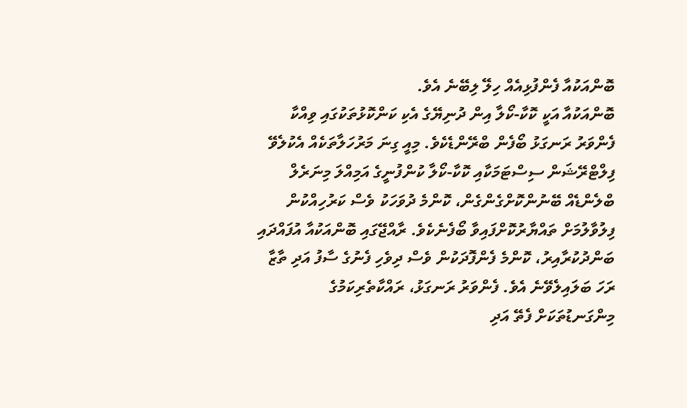ބޮންއަކުއާ ފެންފުޅިއެއް ހިލޭ ލިބޭނެ އެވެ.
ބޮންއަކުއާ އަކީ ކޮކާ-ކޯލާ އިން ދުނިޔޭގެ އެކި ކަންކޮޅުތަކުގައި ވިއްކާ ފެންވަރު ރަނގަޅު ބޯފެން ބްރޭންޑެކެވެ. މިއީ ގިނަ މަރުހަލާތަކެއް އެކުލެވޭ ފިލްޓްރޭޝަން ސިސްޓަމަކާއި ކޮކާ-ކޯލާ ކުންފުނީގެ އަމިއްލަ މިނަރެލް ބްލެންޑެއް ބޭނުންކޮށްގެންގެން، ކޮންމެ ދުވަހަކު ވެސް ކަރުހިއްކުން ފިލުވާލުމަށް ތައްޔާރުކޮށްފައިވާ ބޯފެނެކެވެ. ރާއްޖޭގައި ބޮންއަކުއާ އުފައްދައި ބަންދުކުރާއިރު، ކޮންމެ ފެންފޮދަކުން ވެސް ދިވެހި ފެނުގެ ސާފު އަދި ތާޒާ ރަހަ ބަލައިލެވޭނެ އެވެ. ފެންވަރު ރަނގަޅު، ރައްކާތެރިކަމުގެ މިންގަނޑުތަކަށް ފެތޭ އަދި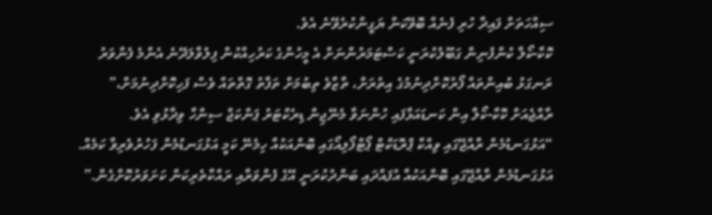ސިއްހަތަށް ފައިދާ ހުރި ފެނެއް ބޮވޭކަން ޔަގީންކުރެވޭނެ އެވެ.
ކޮކާ-ކޯލާ ކުންފުނިން ގަބޫލުކުރަނީ ކަސްޓަމަރުންނަށް އެ މީހުންގެ ކަރުހިއްކުން ފިލުވާލަދޭނެ އެންމެ ފެންވަރު ރަނގަޅު ބުއިންތައް ފޯރުކޮށްދިނުމުގެ އިތުރަށް، ތާޒާވެ ތިބުމަށް ތަފާތު ގޮތްތައް ވެސް ފަހިކޮށްދިނުމަށް،” ރާއްޖެއަށް ކޮކާ-ކޯލާ އިން ކަނޑައަޅާފައި ހުންނަވާ މެނޭޖިން ޑިރެކްޓަރު ޕަންކަޖް ސިންހާ ވިދާޅުވި އެވެ. “އަޅުގަނޑުމެން ރާއްޖޭގައި ވިއްކާ ޕްރޮޑަކްޓް ޕޯޓްފޯލިއޯގައި ބޮންއަކުއާ ހިމެނޭ ކަމީ އަޅުގަނޑުމެން ފަހުރުވެރިވާ ކަމެއް. އަޅުގަނޑުމެން ރާއްޖޭގައި ބޮންއަކުއާ އުފައްދައި ބަންދުކުރަނީ އޭގެ ފެންވަރާއި ރައްކާތެރިކަން ކަށަވަރުކޮށްގެން.”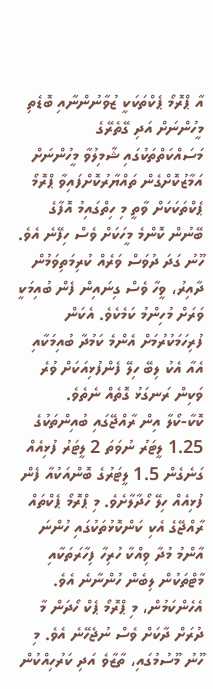އާ ޕްރޮމޯ ޕެކްތަކަކީ ޒުވާނުންނާއި ބޮޑެތި މީހުންނަށް އަދި ގޭތެރޭގެ މަސައްކަތްތަކުގައި ޝާމިލުވާ މީހުންނަށް އަމާޒުކޮށްގެން ތައްޔާރުކޮށްފައިވާ ޕްރޮމޯ ޕެކްތަކަކަށް ވާތީ މި ހިތްގައިމު އޮފާގެ ބޭނުން ކޮންމެ މީހަކަށް ވެސް ހިފޭނެ އެވެ. ހޫނު ގަދަ ދުވަސް ވަރެއް ކުރިމަތިވަމުން ދާއިރު، ވީހާ ވެސް ގިނައިން ފެން ބުއިމަކީ ވަރަށް މުހިންމު ކަމެކެވެ. އެކަން ފުރިހަމަކުރުމަށް އެންމެ ކަމުދާ ބުއިމަކާއި އެއާ އެކު ލިބޭ ހިލޭ ފެންފުޅިއަކަށް ވުރެ ވަކިން ރަނގަޅު ގޮތެއް ނެތެވެ.
ކޮކާ-ކޯލާ އިން ރާއްޖޭގައި ބުއިންތަކުގެ 1.25 ލީޓަރު ނުވަތަ 2 ލީޓަރު ފުޅިއެއް ގަނެގެން 1.5 ލީޓަރުގެ ބޮންއަކުއާ ފެން ފުޅިއެއް ހިލޭ ހޯދާލާށެވެ. މި ޕްރޮމޯ ޕެކްތައް ރާއްޖޭގެ އެކި ކަންކޮޅުތަކުގައި ހުންނަ އާންމު މުދާ ވިއްކާ ހުރިހާ ފިހާރަތަކާއި މާޓްތަކުން ލިބެން ހުންނާނެ އެވެ. އެހެންކަމުން، މި ޕްރޮމޯ ޕެކް ހޯދަން މާ ދުރަށް ދާކަށް ވެސް ނުޖެހޭނެ އެވެ. މި ހޫނު މޫސުމުގައި، ތާޒާވެ އަދި ކަރުހިއްކުން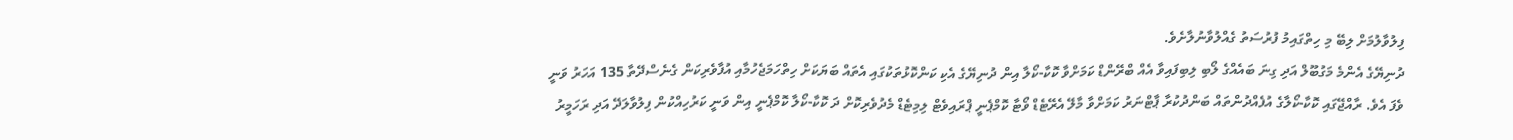ފިލުވާލުމަށް ލިބޭ މި ހިތްގައިމު ފުރުސަތު ގެއްލުވާނުލާށެވެ.
ދުނިޔޭގެ އެންމެ މަގުބޫލް އަދި ގިނަ ބައެއްގެ ލޯބި ލިބިފައިވާ އެއް ބްރޭންޑް ކަމަށްވާ ކޮކާ-ކޯލާ އިން ދުނިޔޭގެ އެކި ކަންކޮޅުތަކުގައި އެތައް ބަޔަކަށް ހިތްހަމަޖެހުމާއި އުފާވެރިކަން ގެނެސްދޭތާ 135 އަހަރު ވަނީ ވެފަ އެވެ. ރާއްޖޭގައި ކޮކާ-ކޯލާގެ އުފެއްދުންތައް ބަންދުކުރާ ޕާޓްނަރު ކަމަށްވާ މާލޭ އެރޭޓެޑް ވޯޓާ ކޮމްޕެނީ ޕްރައިވެޓް ލިމިޓެޑް މެދުވެރިކޮށް ދަ ކޮކާ-ކޯލާ ކޮމްޕެނީ އިން ވަނީ ކަރުހިއްކުން ފިލުވާލަދޭ އަދި ރަހަމީރު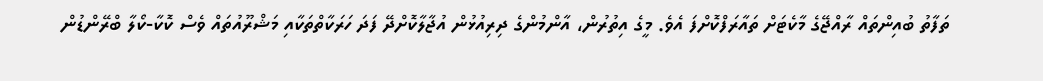ތަފާތު ބުއިންތައް ރާއްޖޭގެ މާކެޓަށް ތައާރަފްކޮށްފަ އެވެ. މީގެ އިތުރުން، އާންމުންގެ ދިރިއުޅުން އުޖާލާކޮށްދޭ ފަދަ ހަރަކާތްތަކާއި މަޝްރޫއުތައް ވެސް ކޮކާ-ކޯލާ ބްރޭންޑުން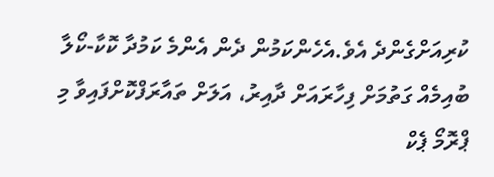ކުރިއަށްގެންދެ އެވެ.އެހެންކަމުން ދެން އެންމެ ކަމުދާ ކޮކާ-ކޯލާ ބުއިމެއް ގަތުމަށް ފިހާރައަށް ދާއިރު، އަލަށް ތައާރަފްކޮށްފައިވާ މި ޕްރޮމޯ ޕެކް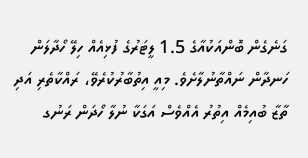ގަނެގެން ބޮންއަކުއާގެ 1.5 ލީޓަރުގެ ފުޅިއެއް ހިލޭ ހޯދާލަން ހަނދާން ނައްތާނުލާށެވެ. މިއީ އިތުބާރުކުރެވޭ، ރައްކާތެރި އަދި ތާޒާ ބުއިމެއް އިތުރު އެއްވެސް އަގަކާ ނުލާ ހޯދަން ރަނުގ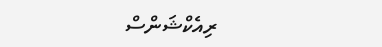ރިއެކްޝަންސް